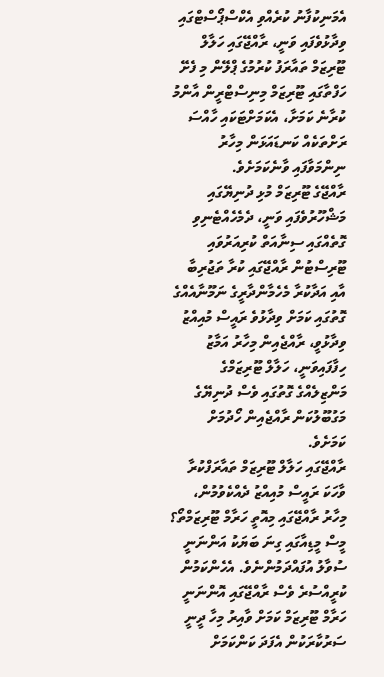އެމަނިކުފާނު ކުރެއްވި އެކްސްޕޯސްޓްގައި ވިދާޅުވެފައި ވަނީ، ރާއްޖޭގައި ހަލާލް ޓޫރިޒަމް ތައާރަފު ކުރުމުގެ ޕްލޭން މި ފެށޭ ހަފްތާގައި ޓޫރިޒަމް މިނިސްޓްރީން އާންމު ކުރާނެ ކަމަށާ، އެކަމަށްޓަކައި ހާއްސަ ރަށްތަކެއް ކަނޑައަޅަން މިހާރު ނިންމަވާފައި ވާނެކަމަށެވެ.
ރާއްޖޭގެ ޓޫރިޒަމް މުޅި ދުނިޔޭގައި މަޝްހޫރުވެފައި ވަނީ، ދެމެހެއްޓެނިވި ގޮތެއްގައި ސިނާއަތް ކުރިއަރުވައި ޓޫރިސްޓުން ރާއްޖޭގައި ކުރާ ތަޖުރިބާ އާއި އަދާކުރާ މެހެމާންދާރީގެ ނަމޫނާއެއްގެ ގޮތުގައި ކަމަށް ވިދާޅުވެ ރައީސް މުއިއްޒު ވިދާޅުވީ، ރާއްޖެއިން މިހާރު އަމާޒު ހިފާފައިވަނީ، ހަލާލް ޓޫރިޒަމްގެ މަންޒިލެއްގެ ގޮތުގައި ވެސް ދުނިޔޭގެ މަގުބޫލުކަން ރާއްޖެއިން ހޯދުމަށް ކަމަށެވެ.
ރާއްޖޭގައި ހަލާލް ޓޫރިޒަމް ތައާރަފްކުރާ ވާހަކަ ރައީސް މުއިއްޒު ދެއްކެވުމުން، މިހާރު ރާއްޖޭގައި މިއޮތީ ހަރާމް ޓޫރިޒަމްތޯ؟ މީސް މީޑިއާގައި ގިނަ ބަޔަކު އަންނަނީ ސުވާލު އުފައްދަމުންނެވެ. އެހެންކަމުން ކުރީއްސުރެ ވެސް ރާއްޖޭގައި އޮންނަނީ ހަރާމް ޓޫރިޒަމް ކަމަށް ވާއިރު މިހާ ދީނީ ސަރުކާރަކުން އެފަދަ ކަންކަމަށް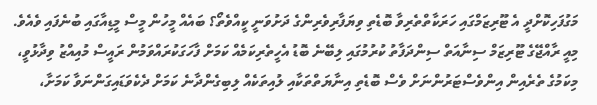މަގުފަހިކޮށްދީ އެ ޓޫރިޒަމްގައި ހަރަކާތްތެރިވާ ބޮޑެތި ވިޔަފާރިވެރިންގެ ދަށުވަނީ ކީއްވެތޯ؟ ބައެއް މީހުން މީސް މީޑިއާގައި ބުނެފައި ވެއެވެ.
މިއީ ރާއްޖޭގެ ޓޫރިޒަމް ސިނާއަތް ސިންދަފާތު ކުރުމުގައި ލިބޭނެ ބޮޑު އެހީތެރިކަމެއް ކަމަށް ފާހަގަކުރައްވަމުން ރައީސް މުއިއްޒު ވިދާޅުވީ، މިކަމުގެ ތެރެއިން އިންވެސްޓަރުންނަށް ވެސް ބޮޑެތި އިނާޔަތްތަކާއި ލުއިތަކެއް ލިބިގެންދާނެ ކަމަށް ދެކެވަޑައިގަންނަވާ ކަމަށާ،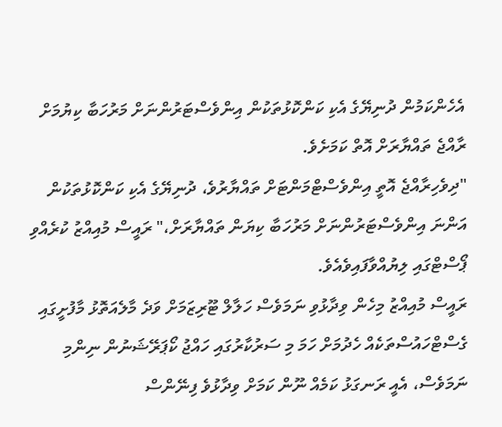އެހެންކަމުން ދުނިޔޭގެ އެކި ކަންކޮޅުތަކުން އިންވެސްޓަރުންނަށް މަރުހަބާ ކިޔުމަށް ރާއްޖެ ތައްޔާރަށް އޮތް ކަމަށެވެ.
"ދިވެހިރާއްޖެ އޮތީ އިންވެސްޓްމަންޓަށް ތައްޔާރުވެ، ދުނިޔޭގެ އެކި ކަންކޮޅުތަކުން އަންނަ އިންވެސްޓަރުންނަށް މަރުހަބާ ކިޔަން ތައްޔާރަށް،" ރައީސް މުއިއްޒު ކުރެއްވި ޕޯސްޓްގައި ލިޔުއްވާފައިވެއެވެ.
ރައީސް މުއިއްޒު މިހެން ވިދާޅުވި ނަމަވެސް ހަލާލް ޓޫރިޒަމަށް ވަދެ މާލެއަތޮޅު މާފުށީގައި ގެސްޓްހައުސްތަކެއް ހެދުމަށް ހަމަ މި ސަރުކާރުގައި ހައްޖު ކޯޕަރޭޝަނުން ނިންމި ނަމަވެސް، އެއީ ރަނގަޅު ކަމެއް ނޫން ކަމަށް ވިދާޅުވެ ފިނޭންސް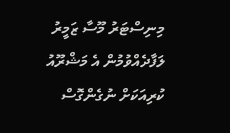މިނިސްޓަރު މޫސާ ޒަމީރު ލަފާދެއްވުމުން އެ މަޝްރޫއު ކުރިއަކަށް ނުގެންގޮސް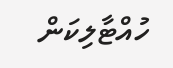ހުއްޓާލިކަން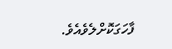ފާހަގަކޮށްލެވެއެވެ.